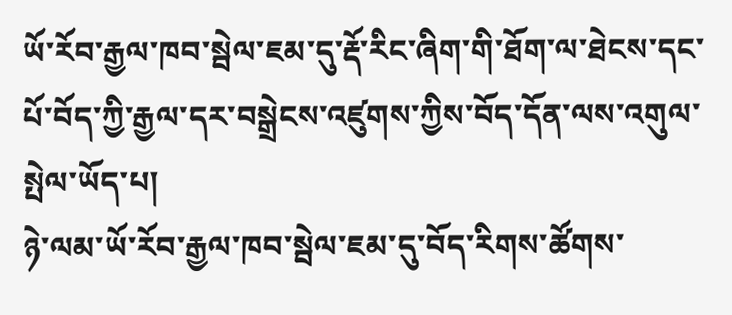ཡོ་རོབ་རྒྱལ་ཁབ་སྦེལ་ཇམ་དུ་རྡོ་རིང་ཞིག་གི་ཐོག་ལ་ཐེངས་དང་པོ་བོད་ཀྱི་རྒྱལ་དར་བསྒྲེངས་འཛུགས་ཀྱིས་བོད་དོན་ལས་འགུལ་སྤེལ་ཡོད་པ།
ཉེ་ལམ་ཡོ་རོབ་རྒྱལ་ཁབ་སྦེལ་ཇམ་དུ་བོད་རིགས་ཚོགས་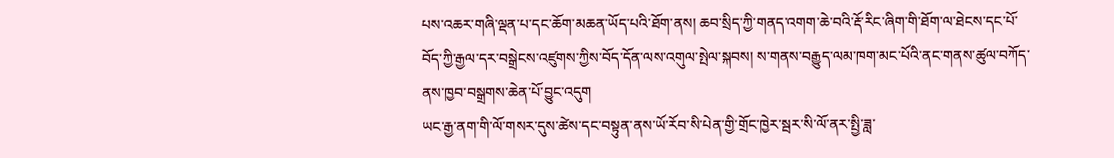པས་འཆར་གཞི་ལྡན་པ་དང་ཆོག་མཆན་ཡོད་པའི་ཐོག་ནས། ཆབ་སྲིད་ཀྱི་གནད་འགག་ཆེ་བའི་རྡོ་རིང་ཞིག་གི་ཐོག་ལ་ཐེངས་དང་པོ་བོད་ཀྱི་རྒྱལ་དར་བསྒྲེངས་འཛུགས་ཀྱིས་བོད་དོན་ལས་འགུལ་སྤེལ་སྐབས། ས་གནས་བརྒྱུད་ལམ་ཁག་མང་པོའི་ནང་གནས་ཚུལ་བཀོད་ནས་ཁྱབ་བསྒྲགས་ཆེན་པོ་བྱུང་འདུག
ཡང་རྒྱ་ནག་གི་ལོ་གསར་དུས་ཚེས་དང་བསྟུན་ནས་ཡོ་རོབ་སི་པེན་གྱི་གྲོང་ཁྱེར་སྦར་སི་ལོ་ནར་སྤྱི་ཟླ་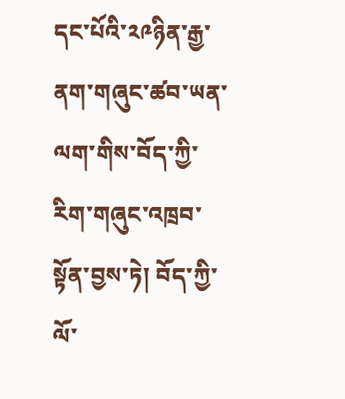དང་པོའི་༢༩ཉིན་རྒྱ་ནག་གཞུང་ཚབ་ཡན་ལག་གིས་བོད་ཀྱི་རིག་གཞུང་འཁྲབ་སྟོན་བྱས་ཏེ། བོད་ཀྱི་ལོ་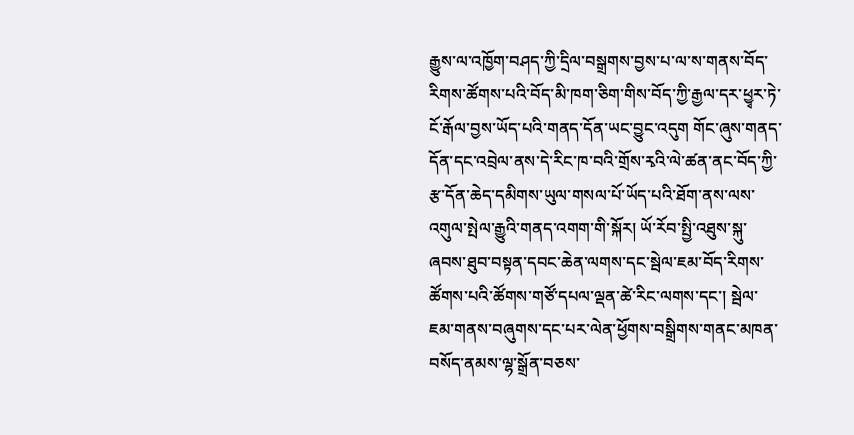རྒྱུས་ལ་འཁྱོག་བཤད་ཀྱི་དྲིལ་བསྒྲགས་བྱས་པ་ལ་ས་གནས་བོད་རིགས་ཚོགས་པའི་བོད་མི་ཁག་ཅིག་གིས་བོད་ཀྱི་རྒྱལ་དར་ཕྱྭར་ཏེ་ངོ་རྒོལ་བྱས་ཡོད་པའི་གནད་དོན་ཡང་བྱུང་འདུག གོང་ཞུས་གནད་དོན་དང་འབྲེལ་ནས་དེ་རིང་ཁ་བའི་གྲོས་རྭའི་ལེ་ཚན་ནང་བོད་ཀྱི་རྩ་དོན་ཆེད་དམིགས་ཡུལ་གསལ་པོ་ཡོད་པའི་ཐོག་ནས་ལས་འགུལ་སྤེལ་རྒྱུའི་གནད་འགག་གི་སྐོར། ཡོ་རོབ་སྤྱི་འཐུས་སྐུ་ཞབས་ཐུབ་བསྟན་དབང་ཆེན་ལགས་དང་སྦེལ་ཇམ་བོད་རིགས་ཚོགས་པའི་ཚོགས་གཙོ་དཔལ་ལྡན་ཚེ་རིང་ལགས་དང་། སྦེལ་ཇམ་གནས་བཞུགས་དང་པར་ལེན་ཕྱོགས་བསྒྲིགས་གནང་མཁན་བསོད་ནམས་ལྷ་སྒྲོན་བཅས་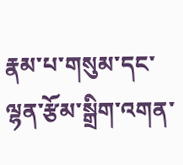རྣམ་པ་གསུམ་དང་ལྷན་རྩོམ་སྒྲིག་འགན་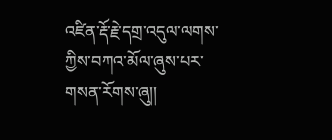འཛིན་རྡོ་རྗེ་དགྲ་འདུལ་ལགས་ཀྱིས་བཀའ་མོལ་ཞུས་པར་གསན་རོགས་ཞུ།།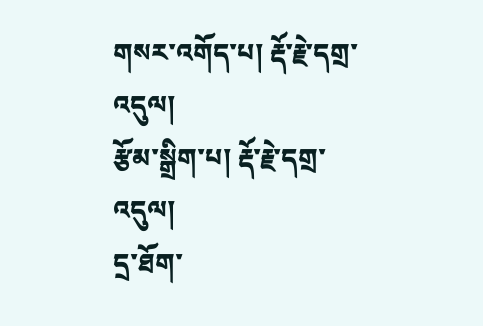གསར་འགོད་པ། རྡོ་རྗེ་དགྲ་འདུལ།
རྩོམ་སྒྲིག་པ། རྡོ་རྗེ་དགྲ་འདུལ།
དྲ་ཐོག་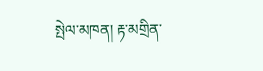སྤེལ་མཁན། རྟ་མགྲིན་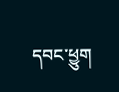དབང་ཕྱུག